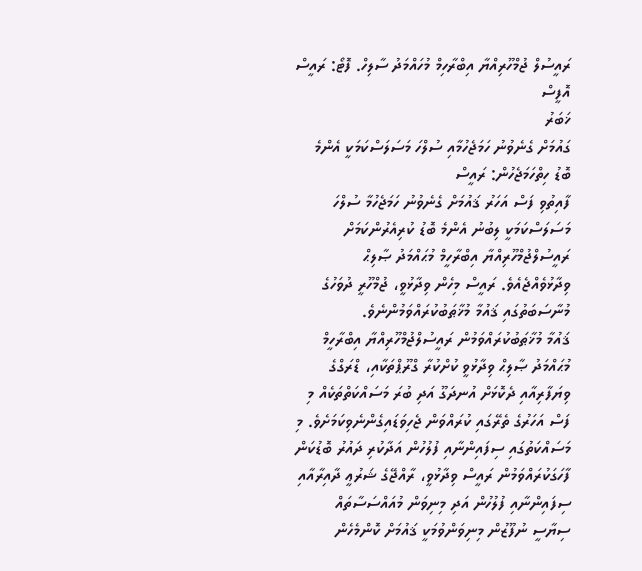ރައީސުލް ޖުމްހޫރިއްޔާ އިބްރާހިމް މުހައްމަދު ސާލިހް. ފޮޓޯ: ރައީސް އޮފީސް
ޚަބަރު
ގައުމަށް ގެނެވުނު ހަމަޖެހުމާއި ސުލްހަ މަސަލަސްކަމަކީ އެންމެ ބޮޑު ހިތްހަމަޖެހުން: ރައީސް
ފާއިތުވި ފަސް އަހަރު ޤައުމަށް ގެނެވުނު ހަމަޖެހުމާ ސުލްހަ މަސަލަސްކަމަކީ ލިބުނު އެންމެ ބޮޑު ކުރިއެރުންކަމަށް ރައީސުލްޖުމްހޫރިއްޔާ އިބްރާހީމް މުޙައްމަދު ޞާލިޙް ވިދާޅުވެއްޖެއެވެ. ރައީސް މިހެން ވިދާޅުވީ، ޖުމްހޫރީ ދުވަހުގެ މުނާސަބަތުގައި ޤައުމާ މުޚާޠަބުކުރައްވަމުންނެވެ.
ޤައުމާ މުޚާޠަބުކުރައްވަމުން ރައީސުލްޖުމްހޫރިއްޔާ އިބްރާހީމް މުޙައްމަދު ޞާލިޙް ވިދާޅުވީ ކުށްކުރާ ގްރޫޕްތަކާއި، ޑްރަގްގެ ވިޔަފާރިއާއި ދެކޮޅަށް އުނދަގޫ އަދި ބުރަ މަސައްކަތްތަކެއް މި ފަސް އަހަރުގެ ތެރޭގައި ކުރައްވަން ޖެހިވަޑައިގެންނެވިކަމަށެވެ. މި މަސައްކަތުގައި ސިފައިންނާއި ފުލުހުން އަދާކުރި ދައުރު ބޮޑުކަން ފާހަގަކުރައްވަމުން ރައީސް ވިދާޅުވީ، ރާއްޖޭގެ ޝަރުޢީ ދާއިރާއާއި ސިފައިންނާއި ފުލުހުން އަދި މިނިވަން މުއައްސަސާތައް ސިޔާސީ ނުފޫޒުން މިނިވަންވުމަކީ ޤައުމަށް ކޮންމެހެން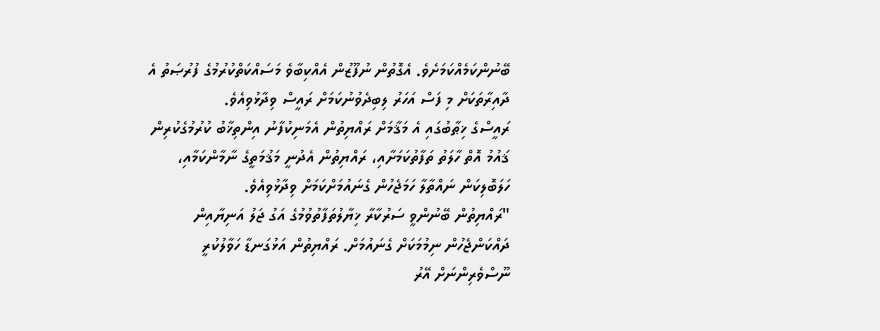ބޭނުންކަމެއްކަމަށެވެ. އެގޮތުން ނުފޫޒުން އެއްކިބާވެ މަސައްކަތްކުރުމުގެ ފުރުޞަތު އެ ދާއިރާތަކަށް މި ފަސް އަހަރު ލިބިދެވުނުކަމަށް ރައީސް ވިދާޅުވިއެވެ.
ރައީސްގެ ޚިޠާބުގައި އެ މަޤާމަށް ރައްޔިތުން އެމަނިކުފާނު އިންތިޚާބު ކުރުމުގެކުރިން ޤައުމު އޮތް ހާލަތު ތަފާތުކަމަށާއި، ރައްޔިތުން އެދުނީ މަޤުމަތީގެ ނާމާންކަމާއި، ހަލަބޮލިކަން ނައްތާލާ ހަމަޖެހުން ގެނައުމަށްކަމަށް ވިދާޅުވިއެވެ.
"ރައްޔިތުން ބޭނުންވީ ސަރުކާރާ ޚިޔާލުތަފާތުވުމުގެ އަގު ޖަލު އަނިޔާއިން ދައްކަންޖެހުން ނިމުމަކަށް ގެނައުމަށް. ރައްޔިތުން އަޅުގަނޑާ ހަވާލުކުރީ ނޫސްވެރިންނަށް އޭރު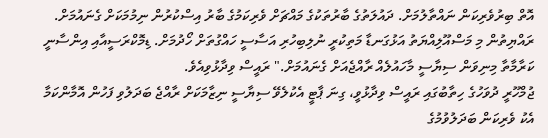އޮތް ބިރުވެރިކަން ނައްތާލުމަށް. ދައުލަތުގެ ބާރުތަކުގެ މައްޗަށް ވެރިކަމުގެ ބާރު އިސްކުރުން ނިމުމަކަށް ގެނައުމަށް. ރައްޔިތުން މި މަސްއޫލިއްޔަތު އަޅުގަނޑާ މަތިކުރީ ނުލިބިހުރި އަސާސީ ހައްގުތަށް ހޯދުމަށް. ޑިމޮކްރަސީއާއި އިންސާނީ ކަރާމާތާ މިނިވަން ސިޔާސީ މާހައުލެއް ރާއްޖެއަށް ގެނައުމަށް." ރައީސް ވިދާޅުވިއެވެ.
ޖުމްހޫރީ ދުވަހުގެ ހިތާބުގައި ރައީސް ވިދާޅުވީ، ގިނަ ޕާޓީ އެކުލެވޭ ސިޔާސީ ނިޒާމަކަށް ރާއްޖެ ބަދަލުވި ފަހުން އޮމާންކަމާ އެކު ވެރިކަން ބަދަލުވުމުގެ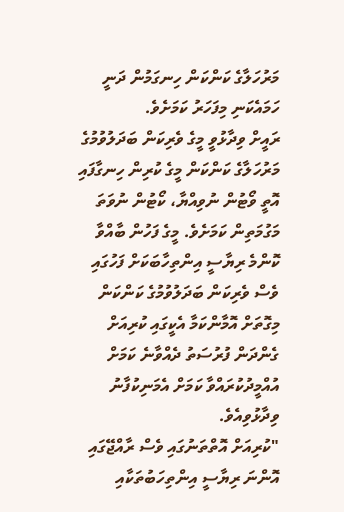މަރުހަލާގެ ކަންކަން ހިނގަމުން ދަނީ ހަމައެކަނި މިފަހަރު ކަމަށެވެ.
ރައީށް ވިދާޅުވީ މީގެ ވެރިކަން ބަދަލުވުމުގެ މަރުހަލާގެ ކަންކަން މީގެ ކުރިން ހިނގާފައި އޮތީ ވޯޓުން ނުވިއްޔާ، ކޯޓުން ނުވަތަ މަގުމަތިން ކަމަށެވެ. މީގެ ފަހުން ބާއްވާ ކޮންމެ ރިޔާސީ އިންތިހާބަކަށް ފަހުގައި ވެސް ވެރިކަން ބަދަލުވުމުގެ ކަންކަން މިގޮތަށް އޮމާންކަމާ އެކީގައި ކުރިއަށް ގެންދަން ފުރުސަތު ދެއްވާނެ ކަމަށް އުއްމީދުކުރައްވާ ކަމަށް އެމަނިކުފާނު ވިދާޅުވިއެވެ.
"ކުރިއަށް އޮތްތަނުގައި ވެސް ރާއްޖޭގައި އޮންނަ ރިޔާސީ އިންތިހަބުތަކާއި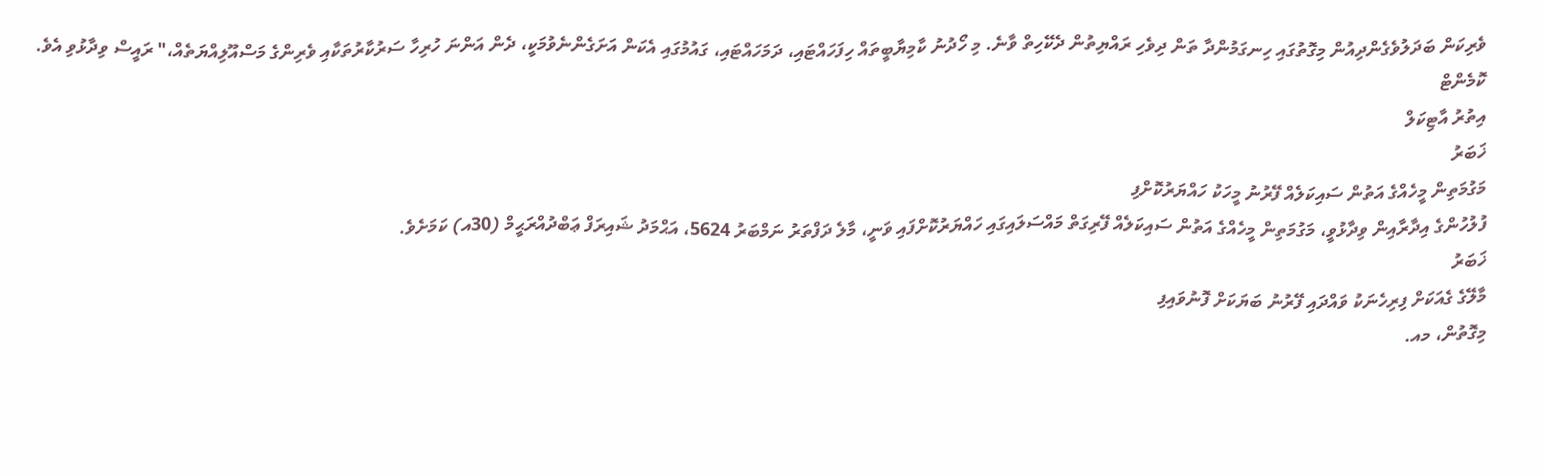ވެރިކަން ބަދަލުވެގެންދިއުން މިގޮތުގައި ހިނގަމުންދާ ތަން ދިވެހި ރައްޔިތުން ދެކޭހިތް ވާނެ. މި ހޯދުނު ކާމިޔާބީތައް ހިފަހައްޓައި، ދަމަހައްޓައި، ގައުމުގައި އެކަން އަށަގެންނެވުމަކީ، ދެން އަންނަ ހުރިހާ ސަރުކާރުތަކާއި ވެރިންގެ މަސްއޫލިއްޔަތެއް،" ރައީސް ވިދާޅުވި އެވެ.
ކޮމެންޓް
އިތުރު އާޓިކަލް
ޚަބަރު
މަގުމަތިން މީހެއްގެ އަތުން ސައިކަލެއް ފޭރުނު މީހަކު ހައްޔަރުކޮށްފި
ފުލުހުންގެ އިދާރާއިން ވިދާޅުވީ، މަގުމަތިން މީހެއްގެ އަތުން ސައިކަލެއް ފޭރިގަތް މައްސަލައިގައި ހައްޔަރުކޮށްފައި ވަނީ، މާލެ ދަފްތަރު ނަމްބަރު 5624، އަޙްމަދު ޝައިރަފް ޢަބްދުއްރަޙީމް (30އ) ކަމަށެވެ.
ޚަބަރު
މާލޭގެ ގެއަކަށް ފިރިހެނަކު ވައްދައި ފޭރުނު ބަޔަކަށް ފޮނުވައިފި
މިގޮތުން، މއ.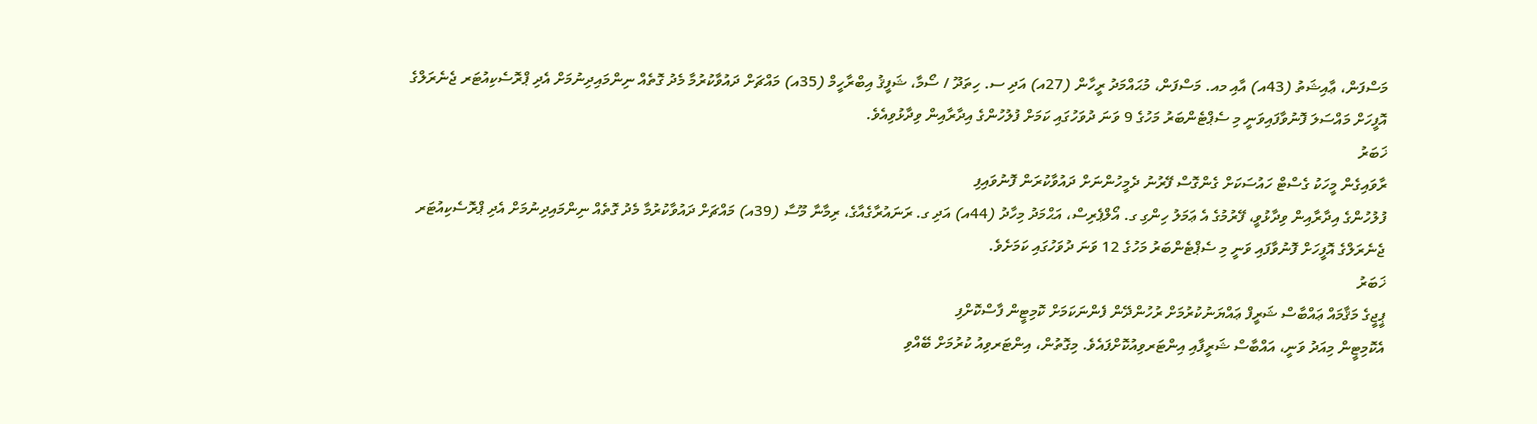މަސްފަން، ޢާއިޝަތު (43އ) އާއި މއ. މަސްފަން، މުޙައްމަދު ރީހާން (27އ) އަދި ސ. ހިތަދޫ / ސޯމާ، ޝަފީޤު އިބްރާހީމް (35އ) މައްޗަށް ދައުވާކުރުމާ މެދު ގޮތެއް ނިންމައިދިނުމަށް އެދި ޕްރޮސެކިއުޓަރ ޖެނެރަލްގެ އޮފީހަށް މައްސަލަ ފޮނުވާފައިވަނީ މި ސެޕްޓެންބަރު މަހުގެ 9 ވަނަ ދުވަހުގައި ކަމަށް ފުލުހުންގެ އިދާރާއިން ވިދާޅުވިއެވެ.
ޚަބަރު
ރާވައިގެން މީހަކު ގެސްޓް ހައުސަކަށް ގެންގޮސް ފޭރުނު ދެމީހުންނަށް ދައުވާކުރަން ފޮނުވައިފި
ފުލުހުންގެ އިދާރާއިން ވިދާޅުވީ، ފޭރުމުގެ އެ ޢަމަލު ހިންގި ގ. އޯލްޕެރިސް، އަޙްމަދު މިހާދު (44އ) އަދި ގ. ރަނައުރާގެއާގެ، ރިމާނާ މޫސާ (39އ) މައްޗަށް ދައުވާކުރުމާ މެދު ގޮތެއް ނިންމައިދިނުމަށް އެދި ޕްރޮސެކިއުޓަރ ޖެނެރަލްގެ އޮފީހަށް ފޮނުވާފައި ވަނީ މި ސެޕްޓެންބަރު މަހުގެ 12 ވަނަ ދުވަހުގައި ކަމަށެވެ.
ޚަބަރު
ޕީޖީގެ މަޤާމައް ޢައްބާސް ޝަރީފް ޢައްޔަނުކުރުމަށް ރުހުންދޭން ފެންނަކަމަށް ކޮމިޓީން ފާސްކޮށްފި
އެކޮމިޓީން މިއަދު ވަނީ، އައްބާސް ޝަރީފާއި އިންޓަރވިއުކޮށްފައެވެ. މިގޮތުން، އިންޓަރވިއު ކުރުމަށް ބޭއްވި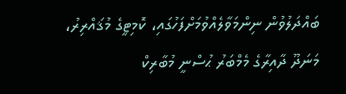ބައްދަލުވުން ނިންމަވާލެއްވުމަށްފަހުގައި، ކޮމިޓީގެ މުޤައްރިރު، މަނަދޫ ދާއިރާގެ މެމްބަރު ޙުސްނީ މުބާރިކް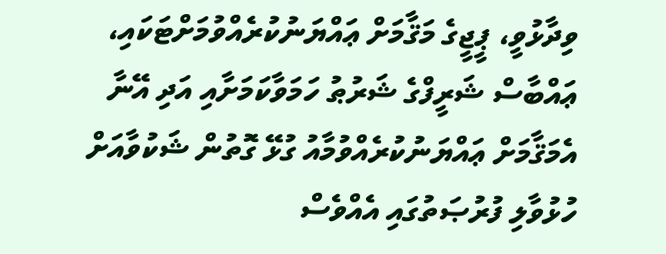ވިދާޅުވީ، ޕީޖީގެ މަޤާމަށް ޢައްޔަނުކުރެއްވުމަށްޓަކައި، ޢައްބާސް ޝަރީފްގެ ޝަރުޠު ހަމަވާކަމަށާއި އަދި އޭނާ އެމަޤާމަށް ޢައްޔަނުކުރެއްވުމާއު ގުޅޭ ގޮތުން ޝަކުވާއަށް ހުޅުވާލި ފުރުޞަތުގައި އެއްވެސް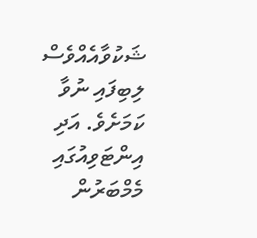ޝަކުވާއެއްވެސް ލިބިފައި ނުވާ ކަމަށެވެ. އަދި އިންޓަވިއުގައި މެމްބަރުން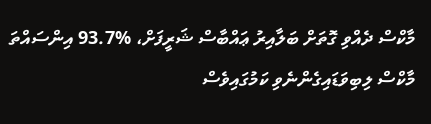މާކްސް ދެއްވި ގޮތަށް ބަލާއިރު ޢައްބާސް ޝަރީފަށް، %93.7 އިންސައްތަ މާކްސް ލިބިވަޑައިގެންނެވި ކަމުގައިވެސް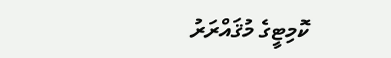ކޮމިޓީގެ މުޤައްރަރު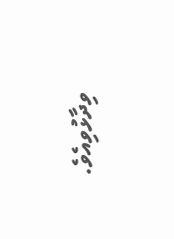ވިދާޅުވިއެވެ.